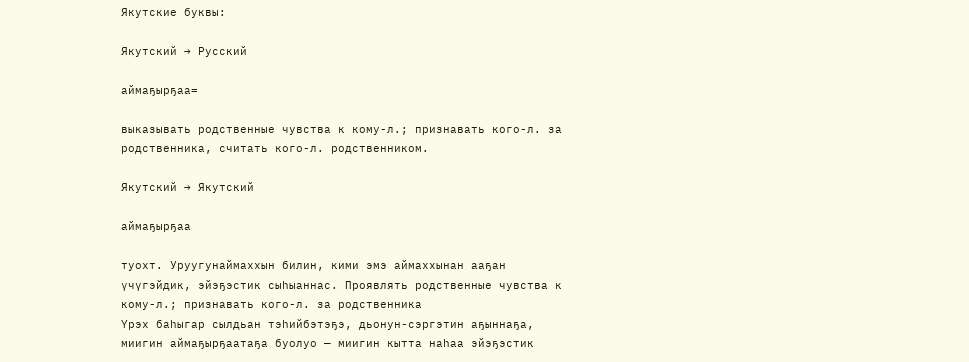Якутские буквы:

Якутский → Русский

аймаҕырҕаа=

выказывать родственные чувства к кому-л.; признавать кого-л. за родственника, считать кого-л. родственником.

Якутский → Якутский

аймаҕырҕаа

туохт. Уруугунаймаххын билин, кими эмэ аймаххынан ааҕан үчүгэйдик, эйэҕэстик сыһыаннас. Проявлять родственные чувства к кому-л.; признавать кого-л. за родственника
Үрэх баһыгар сылдьан тэһийбэтэҕэ, дьонун-сэргэтин аҕыннаҕа, миигин аймаҕырҕаатаҕа буолуо — миигин кытта наһаа эйэҕэстик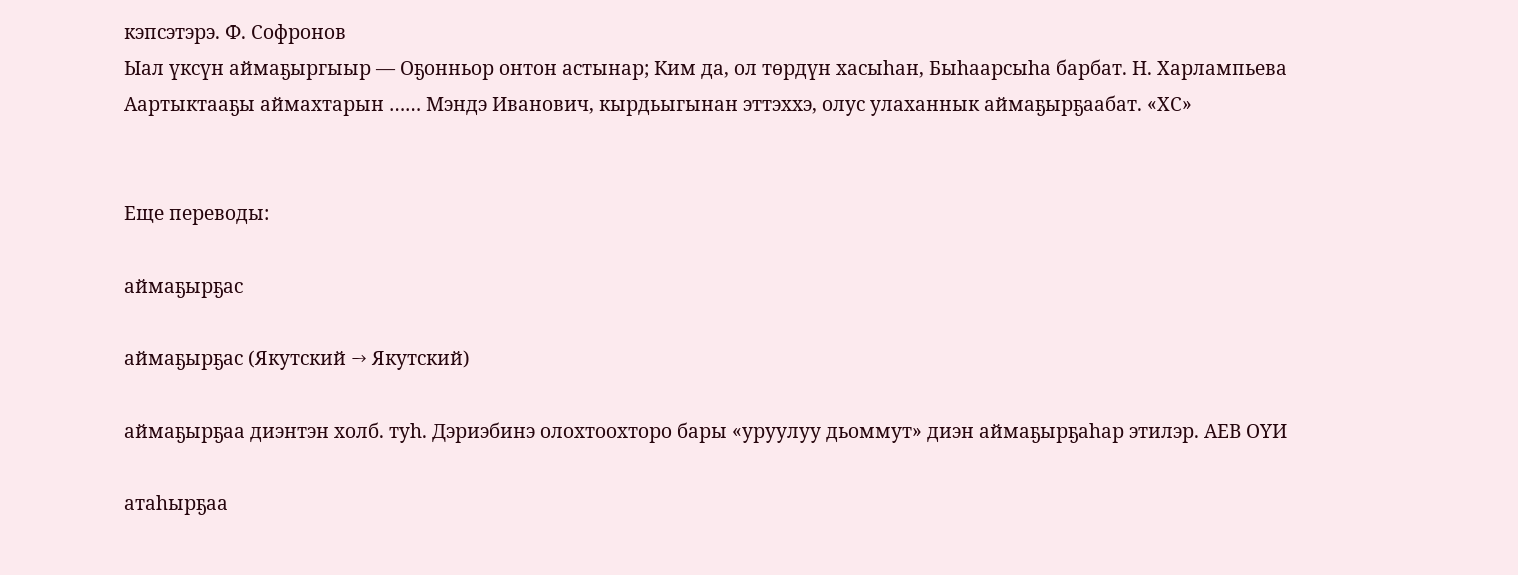кэпсэтэрэ. Ф. Софронов
Ыал үксүн аймаҕыргыыр — Оҕонньор онтон астынар; Ким да, ол төрдүн хасыһан, Быһаарсыһа барбат. Н. Харлампьева
Аартыктааҕы аймахтарын …… Мэндэ Иванович, кырдьыгынан эттэххэ, олус улаханнык аймаҕырҕаабат. «ХС»


Еще переводы:

аймаҕырҕас

аймаҕырҕас (Якутский → Якутский)

аймаҕырҕаа диэнтэн холб. туһ. Дэриэбинэ олохтоохторо бары «уруулуу дьоммут» диэн аймаҕырҕаһар этилэр. АЕВ ОҮИ

атаһырҕаа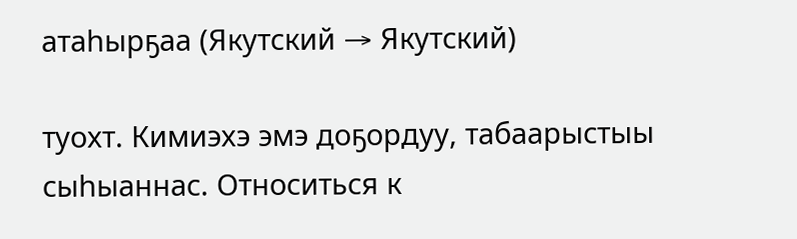атаһырҕаа (Якутский → Якутский)

туохт. Кимиэхэ эмэ доҕордуу, табаарыстыы сыһыаннас. Относиться к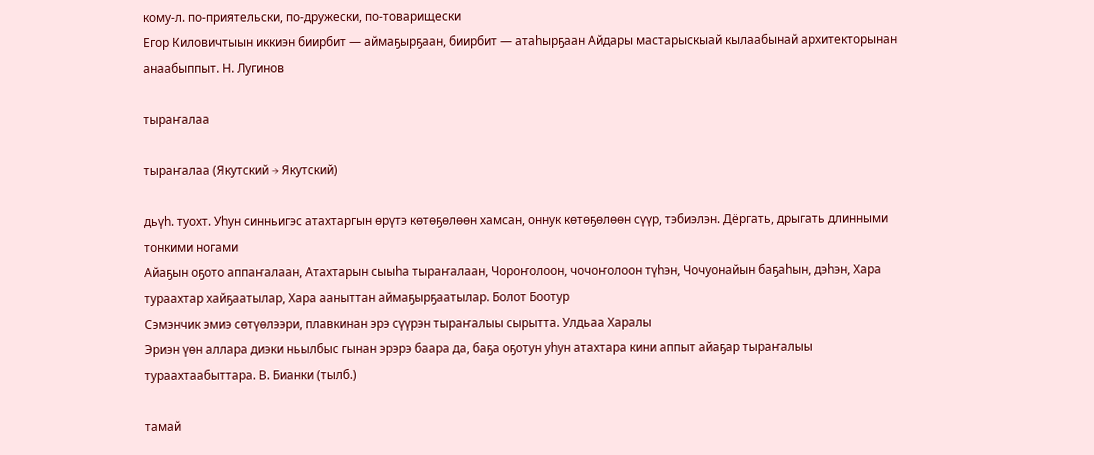кому-л. по-приятельски, по-дружески, по-товарищески
Егор Киловичтыын иккиэн биирбит — аймаҕырҕаан, биирбит — атаһырҕаан Айдары мастарыскыай кылаабынай архитекторынан анаабыппыт. Н. Лугинов

тыраҥалаа

тыраҥалаа (Якутский → Якутский)

дьүһ. туохт. Уһун синньигэс атахтаргын өрүтэ көтөҕөлөөн хамсан, оннук көтөҕөлөөн сүүр, тэбиэлэн. Дёргать, дрыгать длинными тонкими ногами
Айаҕын оҕото аппаҥалаан, Атахтарын сыыһа тыраҥалаан, Чороҥолоон, чочоҥолоон түһэн, Чочуонайын баҕаһын, дэһэн, Хара тураахтар хайҕаатылар, Хара ааныттан аймаҕырҕаатылар. Болот Боотур
Сэмэнчик эмиэ сөтүөлээри, плавкинан эрэ сүүрэн тыраҥалыы сырытта. Улдьаа Харалы
Эриэн үөн аллара диэки ньылбыс гынан эрэрэ баара да, баҕа оҕотун уһун атахтара кини аппыт айаҕар тыраҥалыы тураахтаабыттара. В. Бианки (тылб.)

тамай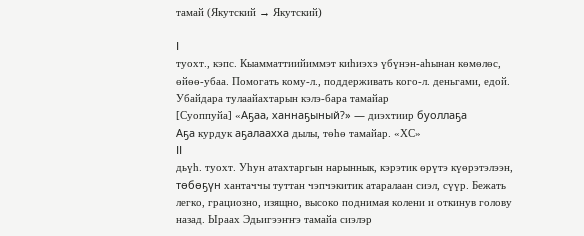тамай (Якутский → Якутский)

I
туохт., кэпс. Кыамматтиийиммэт киһиэхэ үбүнэн-аһынан көмөлөс, өйөө-убаа. Помогать кому-л., поддерживать кого-л. деньгами, едой. Убайдара тулаайахтарын кэлэ-бара тамайар
[Суоппуйа] «Аҕаа, ханнаҕыный?» — диэхтиир буоллаҕа
Аҕа курдук аҕалаахха дылы, төһө тамайар. «ХС»
II
дьүһ. туохт. Уһун атахтаргын нарыннык, кэрэтик өрүтэ күөрэтэлээн, төбөҕүн хантаччы туттан чэпчэкитик атаралаан сиэл, сүүр. Бежать легко, грациозно, изящно, высоко поднимая колени и откинув голову назад. Ыраах Эдьигээҥҥэ тамайа сиэлэр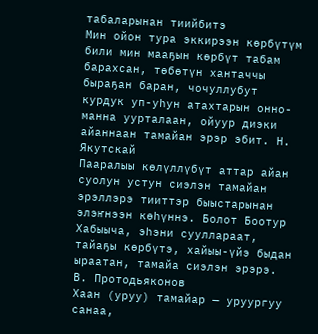табаларынан тиийбитэ
Мин ойон тура эккирээн көрбүтүм били мин мааҕын көрбүт табам барахсан, төбөтүн хантаччы быраҕан баран, чочуллубут курдук уп-уһун атахтарын онно-манна уурталаан, ойуур диэки айаннаан тамайан эрэр эбит. Н. Якутскай
Пааралыы көлүллүбүт аттар айан суолун устун сиэлэн тамайан эрэллэрэ тииттэр быыстарынан элэҥнээн көһүннэ. Болот Боотур
Хабыыча, эһэни сууллараат, тайаҕы көрбүтэ, хайыы-үйэ быдан ыраатан, тамайа сиэлэн эрэрэ. В. Протодьяконов
Хаан (уруу) тамайар — уруургуу санаа,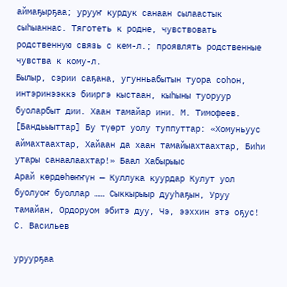аймаҕырҕаа; урууҥ курдук санаан сылаастык сыһыаннас. Тяготеть к родне, чувствовать родственную связь с кем-л.; проявлять родственные чувства к кому-л.
Былыр, сэрии саҕана, угунньабытын туора соһон, интэринээккэ бииргэ кыстаан, кыһыны туоруур буоларбыт дии. Хаан тамайар ини. М. Тимофеев. [Бандьыыттар] Бу түөрт уолу туппуттар: «Хомуньуус аймахтаахтар, Хайаан да хаан тамайыахтаахтар, Биһи утары санаалаахтар!» Баал Хабырыыс
Арай көрдөһөҥҥүн — Куллука куурдар Кулут уол буолуоҥ буоллар …… Сыккырыыр дууһаҕын, Уруу тамайан, Ордоруом эбитэ дуу, Чэ, ээххин этэ оҕус! С. Васильев

уруурҕаа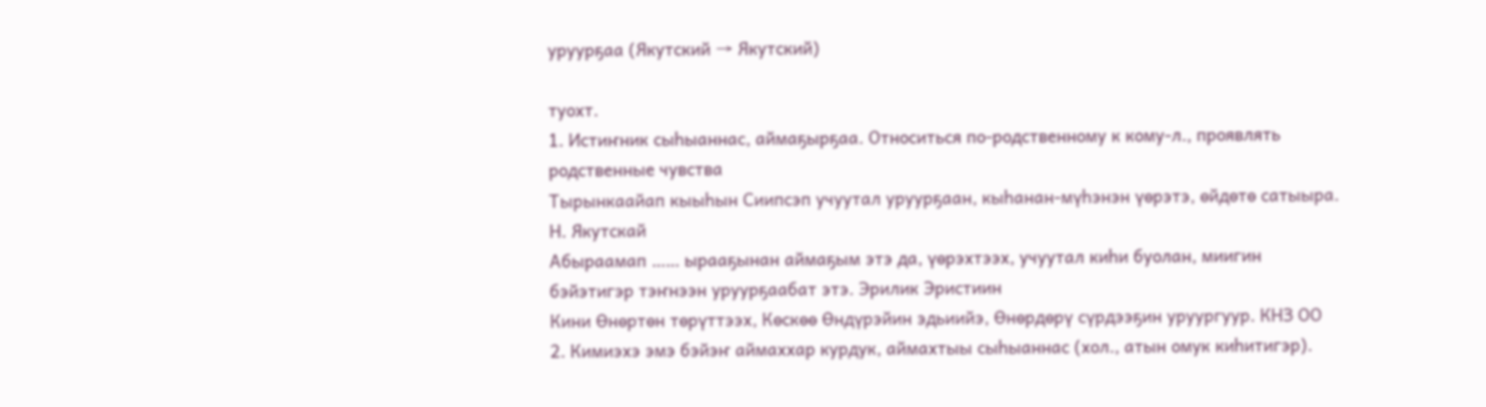уруурҕаа (Якутский → Якутский)

туохт.
1. Истиҥник сыһыаннас, аймаҕырҕаа. Относиться по-родственному к кому-л., проявлять родственные чувства
Тырынкаайап кыыһын Сиипсэп учуутал уруурҕаан, кыһанан-мүһэнэн үөрэтэ, өйдөтө сатыыра. Н. Якутскай
Абыраамап …… ырааҕынан аймаҕым этэ да, үөрэхтээх, учуутал киһи буолан, миигин бэйэтигэр тэҥнээн уруурҕаабат этэ. Эрилик Эристиин
Кини Өнөртөн төрүттээх, Көскөө Өндүрэйин эдьиийэ, Өнөрдөрү сүрдээҕин уруургуур. КНЗ ОО
2. Кимиэхэ эмэ бэйэҥ аймаххар курдук, аймахтыы сыһыаннас (хол., атын омук киһитигэр).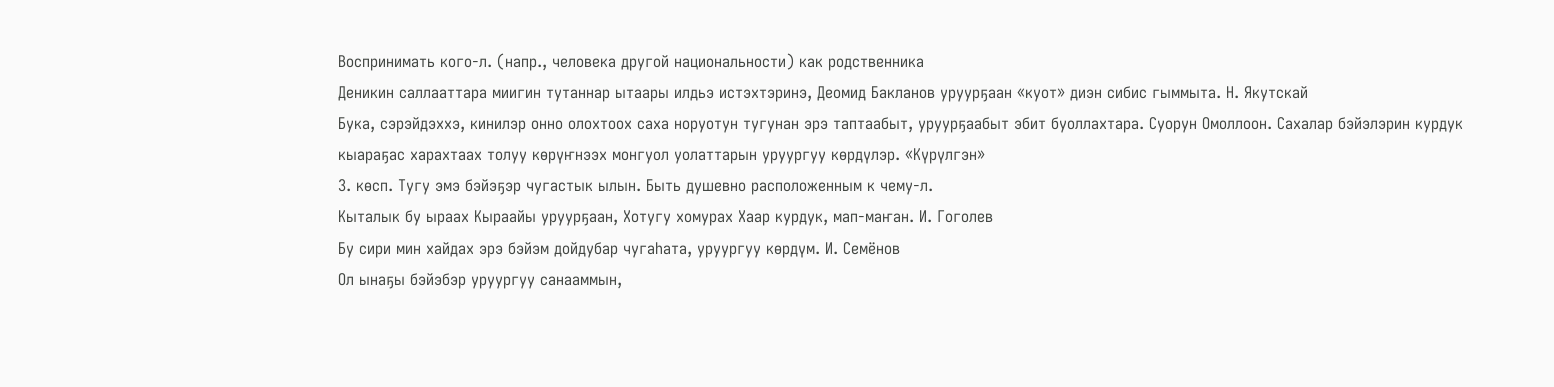Воспринимать кого-л. (напр., человека другой национальности) как родственника
Деникин саллааттара миигин тутаннар ытаары илдьэ истэхтэринэ, Деомид Бакланов уруурҕаан «куот» диэн сибис гыммыта. Н. Якутскай
Бука, сэрэйдэххэ, кинилэр онно олохтоох саха норуотун тугунан эрэ таптаабыт, уруурҕаабыт эбит буоллахтара. Суорун Омоллоон. Сахалар бэйэлэрин курдук кыараҕас харахтаах толуу көрүҥнээх монгуол уолаттарын уруургуу көрдүлэр. «Күрүлгэн»
3. көсп. Тугу эмэ бэйэҕэр чугастык ылын. Быть душевно расположенным к чему-л.
Кыталык бу ыраах Кыраайы уруурҕаан, Хотугу хомурах Хаар курдук, мап-маҥан. И. Гоголев
Бу сири мин хайдах эрэ бэйэм дойдубар чугаһата, уруургуу көрдүм. И. Семёнов
Ол ынаҕы бэйэбэр уруургуу санааммын,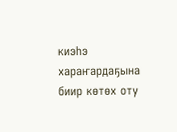киэһэ хараҥардаҕына биир көтөх оту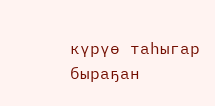күрүө таһыгар быраҕан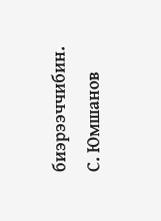биэрээччибин. С. Юмшанов